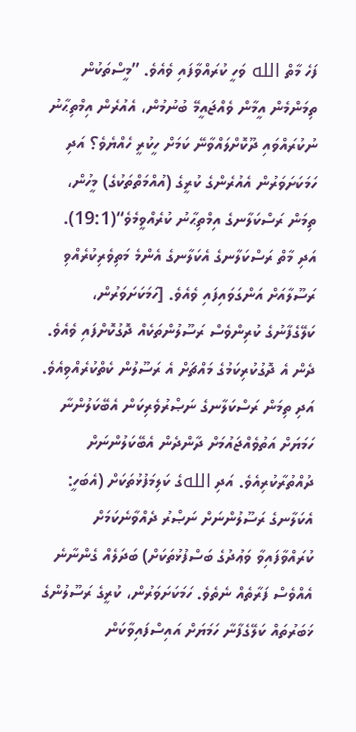ފަހެ މާތް الله ވަހީ ކުރައްވާފައި ވެއެވެ. ”މީސްތަކުން ތިމަންމެން އީމާން ވެއްޖައީމޭ ބުނުމުން، އެއުރެން އިމްތިޙާނު ނުކުރައްވައި ދޫކޮށްލައްވާނޭ ކަމަށް ހީކުރީ ހެއްޔެވެ؟ އަދި ހަމަކަށަވަރުން އެއުރެންގެ ކުރީގެ (އުއްމަތްތަކުގެ) މީހުން، ތިމަން ރަސްކަލާނގެ އިމްތިޙާނު ކުރެއްވީމެވެ“(19:1).  އަދި މާތް ރަސްކަލާނގެ އެކަލާނގެ އެންމެ މަތިވެރިކުރެއްވި ރަސޫލާއަށް އަންގަވައިފައި ވެއެވެ. [ހަމަކަށަވަރުން، ކަލޭގެފާނުގެ ކުރިންވެސް ރަސޫލުންތަކެއް ދޮގުކޮށްފައި ވެއެވެ. ދެން އެ ދޮގުކުރިކަމުގެ މައްޗަށް އެ ރަސޫލުން ކެތްކުރެއްވިއެވެ. އަދި ތިމަން ރަސްކަލާނގެ ނަޞްރުވެރިކަން އެބޭކަލުންނާ ހަމަޔަށް އަތުވެއްޖައުމަށް ދާންދެން އެބޭކަލުންނަށް ދުއްތުރާކުރިއެވެ. އަދި اللهގެ ކަލިމަފުޅުތަކަށް (އެބަހީ: އެކަލާނގެ ރަސޫލުންނަށް ނަޞްރު ދެއްވާނެކަމަށް ކުރައްވާފައިވާ ވަޢުދުގެ ބަސްފުޅުތަކަށް) ބަދަލެއް ގެންނާނެ އެއްވެސް ފަރާތެއް ނެތެވެ. ހަމަކަށަވަރުން، ކުރީގެ ރަސޫލުންގެ ޚަބަރުތައް ކަލޭގެފާނާ ހަމަޔަށް އައިސްފައިވާކަން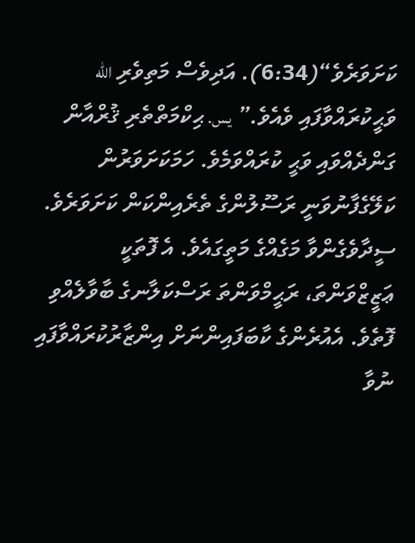ކަށަވަރެވެ“(6:34). އަދިވެސް މަތިވެރި الله ވަޙީކުރައްވާފައި ވެއެވެ.” يس. ޙިކްމަތްތެރި ޤުރްއާން ގަންދެއްވައި ވަޙީ ކުރައްވަމެވެ. ހަމަކަށަވަރުން ކަލޭގެފާނުވަނީ ރަސޫލުންގެ ތެރެއިންކަން ކަށަވަރެވެ. ސީދާވެގެންވާ މަގެއްގެ މަތީގައެވެ. އެ ފޮތަކީ ޢަޒީޒްވަންތަ، ރަޙީމްވަންތަ ރަސްކަލާނގެ ބާވާލެއްވި ފޮތެވެ. އެއުރެންގެ ކާބަފައިންނަށް އިންޒާރުކުރައްވާފައި ނުވާ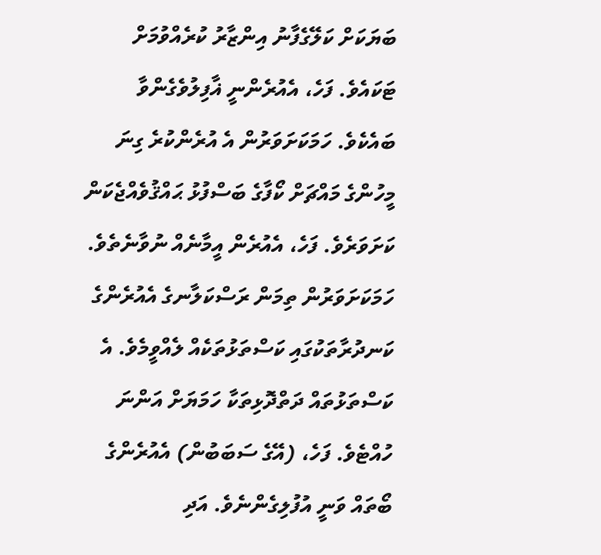ބަޔަކަށް ކަލޭގެފާނު އިންޒާރު ކުރެއްވުމަށް ޓަކައެވެ. ފަހެ، އެއުރެންނީ ޣާފިލުވެގެންވާ ބައެކެވެ. ހަމަކަށަވަރުން އެ އުރެންކުރެ ގިނަ މީހުންގެ މައްޗަށް ކޯފާގެ ބަސްފުޅު ޙައްޤުވެއްޖެކަން ކަށަވަރެވެ. ފަހެ، އެއުރެން އީމާނެއް ނުވާނެތެވެ. ހަމަކަށަވަރުން ތިމަން ރަސްކަލާނގެ އެއުރެންގެ ކަނދުރާތަކުގައި ކަސްތަޅުތަކެއް ލެއްވީމެވެ. އެ ކަސްތަޅުތައް ދަތްދޮޅިތަކާ ހަމަޔަށް އަންނަ ހުއްޓެވެ. ފަހެ، (އޭގެ ސަބަބުން) އެއުރެންގެ ބޯތައް ވަނީ އުފުލިގެންނެވެ. އަދި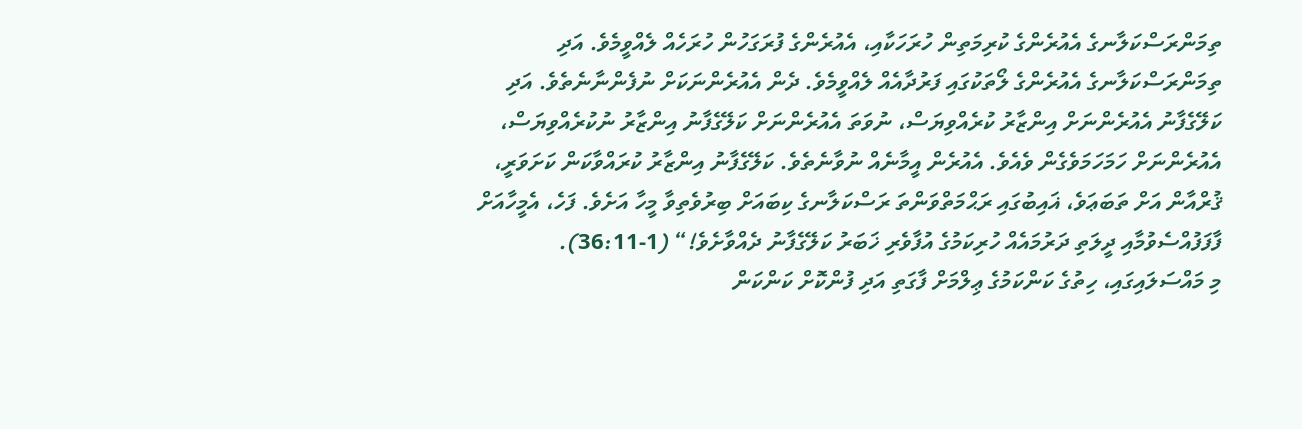ތިމަންރަސްކަލާނގެ އެއުރެންގެ ކުރިމަތިން ހުރަހަކާއި، އެއުރެންގެ ފުރަގަހުން ހުރަހެއް ލެއްވީމެވެ. އަދި ތިމަންރަސްކަލާނގެ އެއުރެންގެ ލޯތަކުގައި ފަރުދާއެއް ލެއްވީމެވެ. ދެން އެއުރެންނަކަށް ނުފެންނާނެތެވެ. އަދި ކަލޭގެފާނު އެއުރެންނަށް އިންޒާރު ކުރެއްވިޔަސް، ނުވަތަ އެއުރެންނަށް ކަލޭގެފާނު އިންޒާރު ނުކުރެއްވިޔަސް، އެއުރެންނަށް ހަމަހަމަވެގެން ވެއެވެ. އެއުރެން އީމާނެއް ނުވާނެތެވެ. ކަލޭގެފާނު އިންޒާރު ކުރައްވާކަން ކަށަވަރީ، ޤުރްއާން އަށް ތަބަޢަވެ، ޣައިބުގައި ރަޙްމަތްވަންތަ ރަސްކަލާނގެ ކިބައަށް ބިރުވެތިވާ މީހާ އަށެވެ. ފަހެ، އެމީހާއަށް ފާފަފުއްސެވުމާއި ދީލަތި ދަރުމައެއް ހުރިކަމުގެ އުފާވެރި ޚަބަރު ކަލޭގެފާނު ދެއްވާށެވެ!“ (1-36:11).
މި މައްސަލައިގައި، ހިތުގެ ކަންކަމުގެ ޢިލްމަށް ފާގަތި އަދި ފުންކޮށް ކަންކަން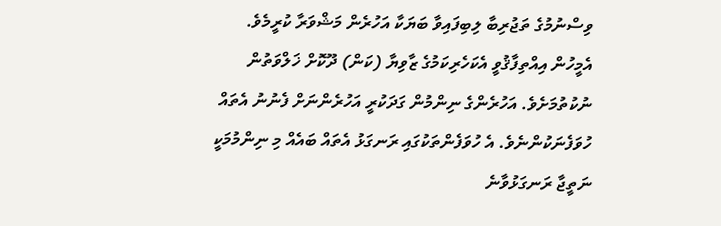ވިސްނުމުގެ ތަޖުރިބާ ލިބިފައިވާ ބަޔަކާ އަހުރެން މަޝްވަރާ ކުރީމެވެ. އެމީހުން އިއްތިފާޤުވީ އެކަހެރިކަމުގެ ޒާވިޔާ (ކަން) ދޫކޮށް ޚަލްވަތުން ނުކުތުމަށެވެ. އަހުރެންގެ ނިންމުން ގަދަކުރީ އަހުރެންނަށް ފެނުނު އެތައް ހުވަފެނަކުންނެވެ. އެ ހުވަފެންތަކުގައި ރަނގަޅު އެތައް ބައެއް މި ނިންމުމަކީ ނަތީޖާ ރަނގަޅުވާނެ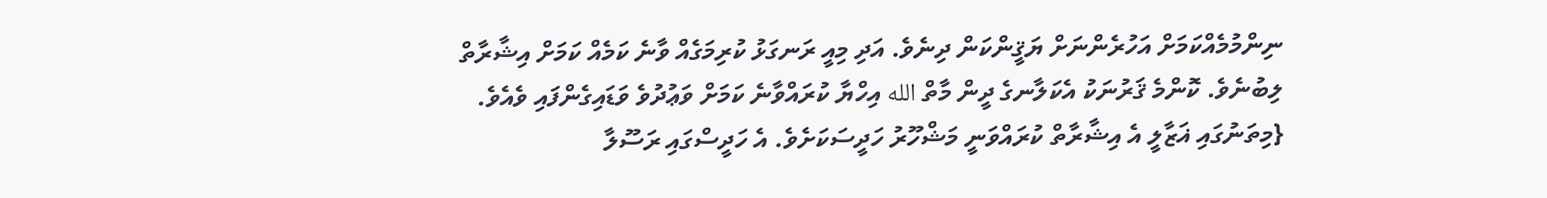ނިންމުމެއްކަމަށް އަހުރެންނަށް ޔަޤީންކަން ދިނެވެ. އަދި މިއީ ރަނގަޅު ކުރިމަގެއް ވާނެ ކަމެއް ކަމަށް އިޝާރާތް ލިބުނެވެ. ކޮންމެ ޤަރުނަކު އެކަލާނގެ ދީން މާތް الله އިހްޔާ ކުރައްވާނެ ކަމަށް ވަޢުދުވެ ވަޑައިގެންފައި ވެއެވެ. {މިތަނުގައި ޣަޒާލީ އެ އިޝާރާތް ކުރައްވަނީ މަޝްހޫރު ހަދީސަކަށެވެ. އެ ހަދީސްގައި ރަސޫލާ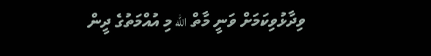ވިދާޅުވިކަމަށް ވަނީ މާތް الله މި އުއްމަތުގެ ދީން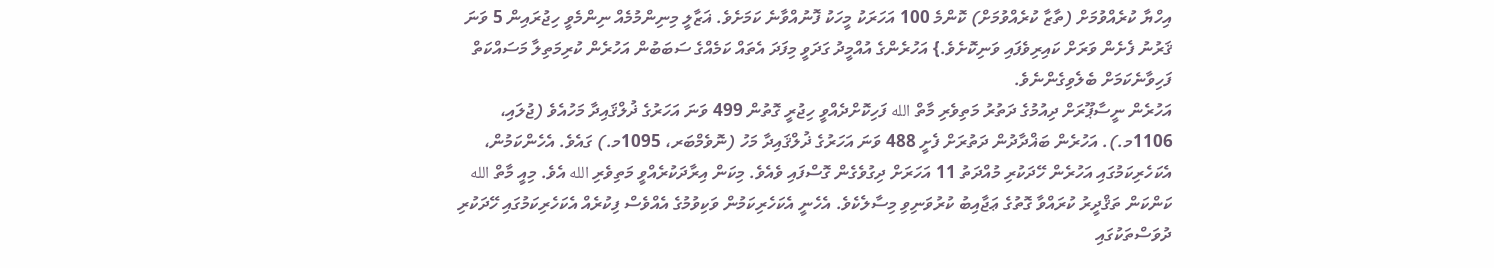އިހްޔާ ކުރެއްވުމަށް (ތާޒާ ކުރެއްވުމަށް) ކޮންމެ 100 އަހަރަކު މީހަކު ފޮނުއްވާނެ ކަމަށެވެ. ޣަޒާލީ މިނިންމުމެއް ނިންމެވީ ހިޖުރައިން 5 ވަނަ ޤަރުނު ފެށެން ވަރަށް ކައިރިވެފައި ވަނިކޮށެވެ.} އަހުރެންގެ އުއްމީދު ގަދަވީ މިފަދަ އެތައް ކަމެއްގެ ސަބަބުން އަހުރެން ކުރިމަތިލާ މަސައްކަތް ފަހިވާނެކަމަށް ބެލެވިގެންނެވެ.
އަހުރެން ނީސާޕޫރަށް ދިއުމުގެ ދަތުރު މަތިވެރި މާތް الله ފަހިކޮށްދެއްވީ ހިޖުރީ ގޮތުން 499 ވަނަ އަހަރުގެ ޛުލްޤައިދާ މަހުއެވެ (ޖުލައި، 1106މ.). އަހުރެން ބަޣްދާދުން ދަތުރަށް ފެށީ 488 ވަނަ އަހަރުގެ ޛުލްޤައިދާ މަހު (ނޮވެމްބަރ، 1095މ.) ގައެވެ. އެހެންކަމުން، އެކަހެރިކަމުގައި އަހުރެން ހޭދަކުރި މުއްދަތު 11 އަހަރަށް ދިގުވެގެން ގޮސްފައި ވެއެވެ. މިކަން އިރާދަކުރެއްވީ މަތިވެރި الله އެވެ. މިއީ މާތް الله ކަންކަން ތަޤްދީރު ކުރައްވާ ގޮތުގެ ޢަޖާއިބު ކުރުވަނިވި މިސާލެކެވެ. އެހެނީ އެކަހެރިކަމުން ވަކިވުމުގެ އެއްވެސް ފިކުރެއް އެކަހެރިކަމުގައި ހޭދަކުރި ދުވަސްތަކުގައި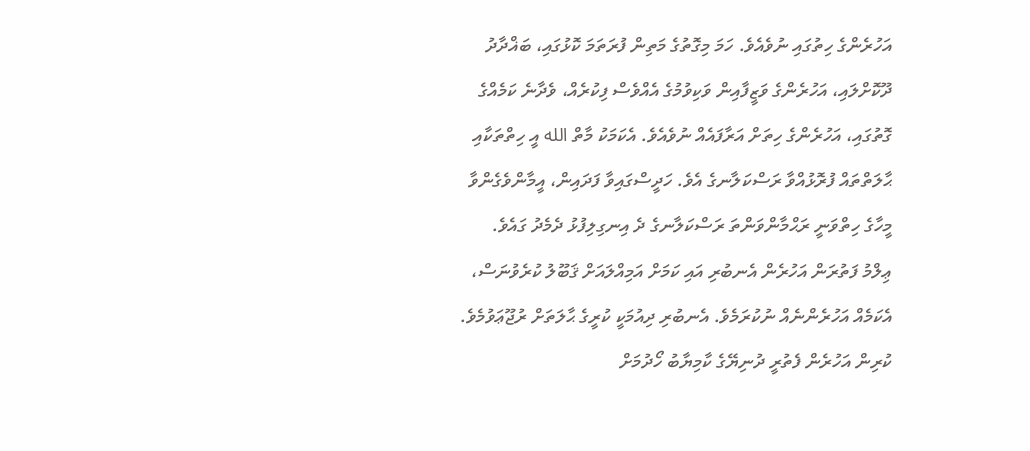އަހުރެންގެ ހިތުގައި ނުވެއެވެ. ހަމަ މިގޮތުގެ މަތިން ފުރަތަމަ ކޮޅުގައި، ބަޣްދާދު ދޫކޮށްލައި، އަހުރެންގެ ވަޒީފާއިން ވަކިވުމުގެ އެއްވެސް ފިކުރެއް، ވެދާނެ ކަމެއްގެ ގޮތުގައި، އަހުރެންގެ ހިތަށް އަރާފައެއް ނުވެއެވެ. އެކަމަކު މާތް الله އީ ހިތްތަކާއި ޙާލަތްތައް ފުރޮޅުއްވާ ރަސްކަލާނގެ އެވެ. ހަދީސްގައިވާ ފަދައިން، އީމާންވެގެންވާ މީހާގެ ހިތްވަނީ ރަޙްމާންވަންތަ ރަސްކަލާނގެ ދެ އިނގިލިފުޅު ދެމެދު ގައެވެ.
ޢިލްމު ފަތުރަން އަހުރެން އެނބުރި އައި ކަމަށް އަމިއްލައަށް ޤަބޫލު ކުރެވުނަސް، އެކަމެއް އަހުރެންނެއް ނުކުރަމެވެ. އެނބުރި ދިއުމަކީ ކުރީގެ ޙާލަތަށް ރުޖޫޢަވުމެވެ. ކުރިން އަހުރެން ފެތުރީ ދުނިޔޭގެ ކާމިޔާބު ހޯދުމަށް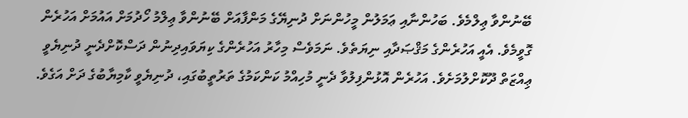ބޭނުންވާ ޢިލްމެވެ. ބަހުންނާއި ޢަމަލުން މީހުންނަށް ދުނިޔޭގެ މަންފާއަށް ބޭނުންވާ ޢިލްމު ހޯދުމަށް އައުމަށް އަހުރެން ގޮވީމެވެ. އެއީ އަހުރެންގެ މަޤްޞަދާއި ނިޔަތެވެ. ނަމަވެސް މިހާރު އަހުރެންގެ ކިޔަވައިދިނުން ދަސްކޮށްދެނީ ދުނިޔެވީ ޢިއްޒަތް ދޫކޮށްލުމަށެވެ. އަހުރެން އޮޅުންފިލުވާ ދެނީ މުހިއްމު ކަންކަމުގެ ތަރުތީބުގައި، ދުނިޔެވީ ކާމިޔާބުގެ ދަށް އަގެވެ.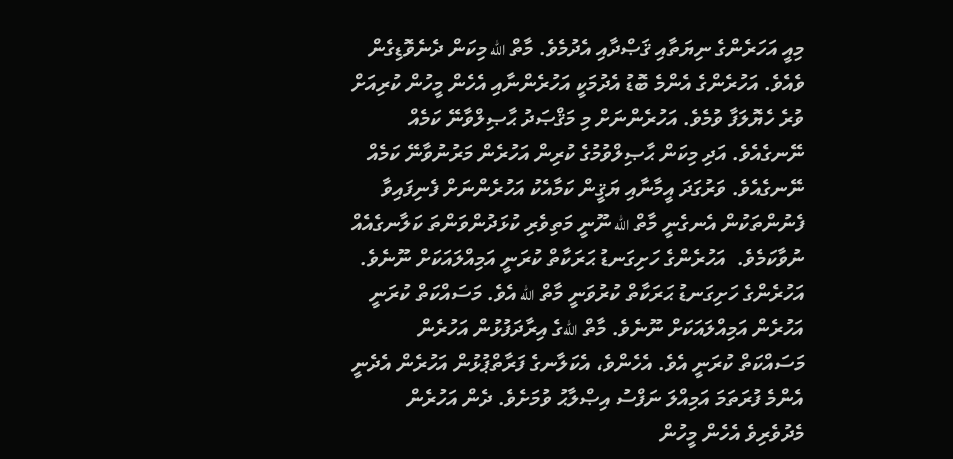މިއީ އަހަރެންގެ ނިޔަތާއި ޤަޞްދާއި އެދުމެވެ. މާތް الله މިކަން ދެނެވޮޑިގެން ވެއެވެ. އަހުރެންގެ އެންމެ ބޮޑު އެދުމަކީ އަހުރެންނާއި އެހެން މީހުން ކުރިއަށް ވުރެ ހެޔޮލަފާ ވުމެވެ. އަހުރެންނަށް މި މަޤްޞަދު ޙާޞިލްވާނޭ ކަމެއް ނޭނގެއެވެ. އަދި މިކަން ޙާޞިލްވުމުގެ ކުރިން އަހުރެން މަރުނުވާނޭ ކަމެއް ނޭނގެއެވެ. ވަރުގަދަ އީމާނާއި ޔަޤީން ކަމާއެކު އަހުރެންނަށް ފެނިފައިވާ ފެނުންތަކުން އެނގެނީ މާތް الله ނޫނީ މަތިވެރި ކުޅަދުންވަންތަ ކަލާނގެއެއް ނުވާކަމެވެ.  އަހުރެންގެ ހަށިގަނޑު ޙަރަކާތް ކުރަނީ އަމިއްލައަކަށް ނޫނެވެ. އަހުރެންގެ ހަށިގަނޑު ޙަރަކާތް ކުރުވަނީ މާތް الله އެވެ. މަސައްކަތް ކުރަނީ އަހުރެން އަމިއްލައަކަށް ނޫނެވެ. މާތް اللهގެ އިރާދަފުޅުން އަހުރެން މަސައްކަތް ކުރަނީ އެވެ. އެހެންވެ، އެކަލާނގެ ފަރާތްޕުޅުން އަހުރެން އެދެނީ އެންމެ ފުރަތަމަ އަމިއްލަ ނަފްސު އިޞްލާޙު ވުމަށެވެ. ދެން އަހުރެން މެދުވެރިވެ އެހެން މީހުން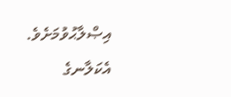އިޞްލާޙުވުމަށެވެ.  އެކަލާނގެ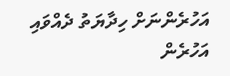އަހުރެންނަށް ހިދާޔަތު ދެއްވައި އަހުރެން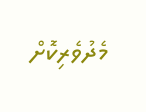މެދުވެރިކޮށް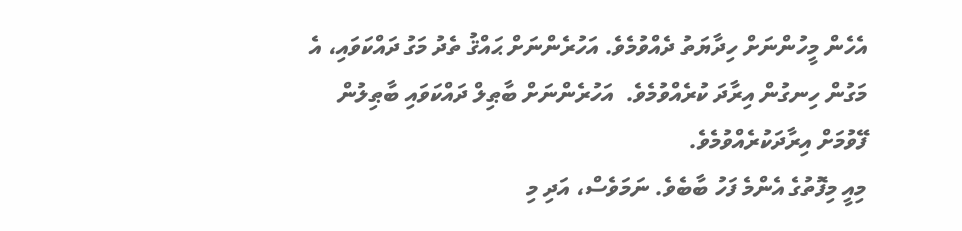އެހެން މީހުންނަށް ހިދާޔަތު ދެއްވުމެވެ. އަހުރެންނަށް ޙައްޤު ތެދު މަގު ދައްކަވައި، އެ މަގުން ހިނގުން އިރާދަ ކުރެއްވުމެވެ.  އަހުރެންނަށް ބާޠިލް ދައްކަވައި ބާޠިލުން ފޭވުމަށް އިރާދަކުރެއްވުމެވެ.
މިއީ މިފޮތުގެ އެންމެ ފަހު ބާބެވެ. ނަމަވެސް، އަދި މި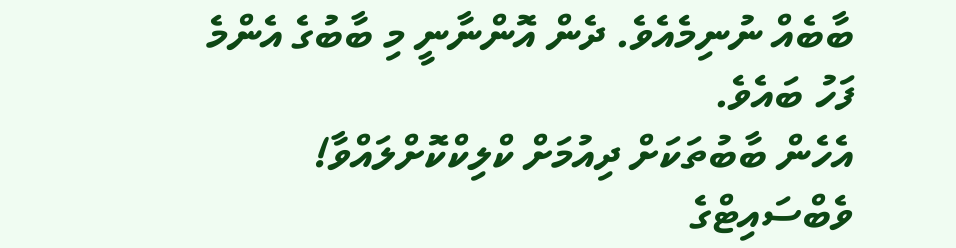ބާބެއް ނުނިމެއެވެ. ދެން އޮންނާނީ މި ބާބުގެ އެންމެ ފަހު ބައެވެ.
އެހެން ބާބުތަކަށް ދިއުމަށް ކްލިކްކޮށްލައްވާ!
ވެބްސައިޓްގެ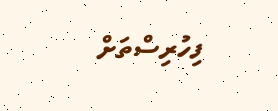ފިހުރިސްތަށް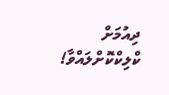ދިއުމަށް ކްލިކްކޮށްލައްވާ!